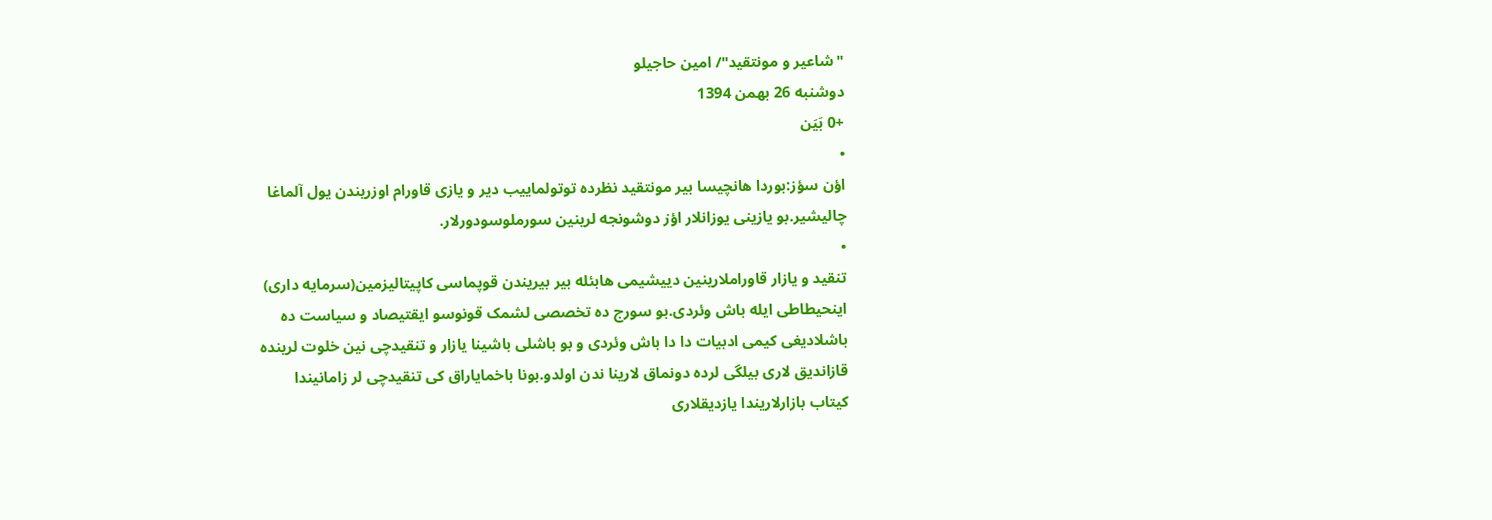"شاعیر و مونتقید"/ امین حاجیلو
دوشنبه 26 بهمن 1394
+0 بَیَن
•
اؤن سؤز:بوردا هانچیسا بیر مونتقید نظرده توتولماییب دیر و یازی قاورام اوزریندن یول آلماغا چالیشیر.بو یازینی یوزانلار اؤز دوشونجه لرینین سورملوسودورلار.
•
تنقید و یازار قاوراملارینین دییشیمی هابئله بیر بیریندن قوپماسی کاپیتالیزمین(سرمایه داری) اینحیطاطی ایله باش وئردی.بو سورج ده تخصصی لشمک قونوسو ایقتیصاد و سیاست ده باشلادیغی کیمی ادبیات دا دا باش وئردی و بو باشلی باشینا یازار و تنقیدچی نین خلوت لرینده قازاندیق لاری بیلگی لرده دونماق لارینا ندن اولدو.بونا باخمایاراق کی تنقیدچی لر زامانیندا کیتاب بازارلاریندا یازدیقلاری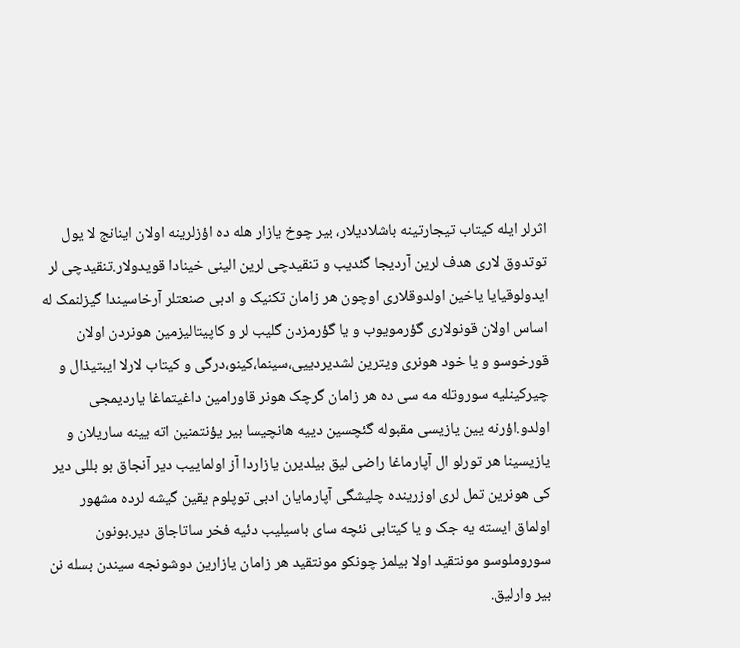اثرلر ایله کیتاب تیجارتینه باشلادیلار، بیر چوخ یازار هله ده اؤزلرینه اولان اینانج لا یول توتدوق لاری هدف لرین آردیجا گئدیب و تنقیدچی لرین الینی خینادا قویدولار.تنقیدچی لر ایدولوقیایا یاخین اولدوقلاری اوچون هر زامان تکنیک و ادبی صنعتلر آرخاسیندا گیزلنمک له اساس اولان قونولاری گؤرمویوب و یا گؤرمزدن گلیب لر و کاپیتالیزمین هونردن اولان قورخوسو و یا خود هونری ویترین لشدیردییی،سینما،کینو،درگی و کیتاب لارلا ایبتیذال و چیرکینلیه سوروتله مه سی ده هر زامان گرچک هونر قاورامین داغیتماغا یاردیمجی اولدو.اؤرنه یین یازیسی مقبوله گئچسین دییه هانچیسا بیر یؤنتمنین اته یینه ساریلان و یازیسینا هر تورلو ال آپارماغا راضی لیق بیلدیرن یازاردا آز اولماییب دیر آنجاق بو بللی دیر کی هونرین تمل لری اوزرینده چلیشگی آپارمایان ادبی توپلوم یقین گیشه لرده مشهور اولماق ایسته یه جک و یا کیتابی نئچه سای باسیلیب دئیه فخر ساتاجاق دیر.بونون سوروملوسو مونتقید اولا بیلمز چونکو مونتقید هر زامان یازارین دوشونجه سیندن بسله نن بیر وارلیق.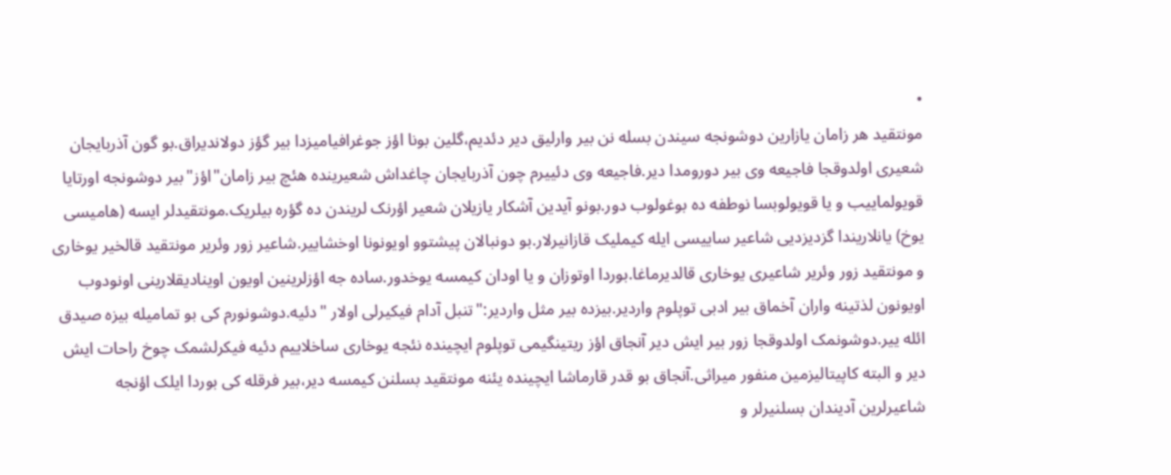•
مونتقید هر زامان یازارین دوشونجه سیندن بسله نن بیر وارلیق دیر دئدیم،گلین بونا اؤز جوغرافیامیزدا بیر گؤز دولاندیراق.بو گون آذربایجان شعیری اولدوقجا فاجیعه وی بیر دورومدا دیر.فاجیعه وی دئییرم چون آذربایجان چاغداش شعیرینده هئچ بیر زامان"اؤز"بیر دوشونجه اورتایا قویولماییب و یا قویولوبسا نوطفه ده بوغولوب دور.بونو آیدین آشکار یازیلان شعیر اؤرنک لریندن ده گؤره بیلریک.مونتقیدلر ایسه (هامیسی یوخ) یانلاریندا گزدیزدیی شاعیر ساییسی ایله کیملیک قازانیرلار.بو دونبالان پیشتوو اویونونا اوخشاییر.شاعیر زور وئریر مونتقید قالخیر یوخاری و مونتقید زور وئریر شاعیری یوخاری قالدیرماغا.بوردا اوتوزان و یا اودان کیمسه یوخدور.ساده جه اؤزلرینین اویون اوینادیقلارینی اونودوب اویونون لذتینه واران آخماق بیر ادبی توپلوم واردیر.بیزده بیر مثل واردیر:"تنبل آدام فیکیرلی اولار "دئیه.دوشونورم کی بو تمامیله بیزه صیدق ائله ییر.دوشونمک اولدوقجا زور بیر ایش دیر آنجاق اؤز ریتینگیمی توپلوم ایچینده نئجه یوخاری ساخلاییم دئیه فیکرلشمک چوخ راحات ایش دیر و البته کاپیتالیزمین منفور میراثی.آنجاق بو قدر قارماشا ایچینده یئنه مونتقید بسلنن کیمسه دیر،بیر فرقله کی بوردا ایلک اؤنجه شاعیرلرین آدیندان بسلنیرلر و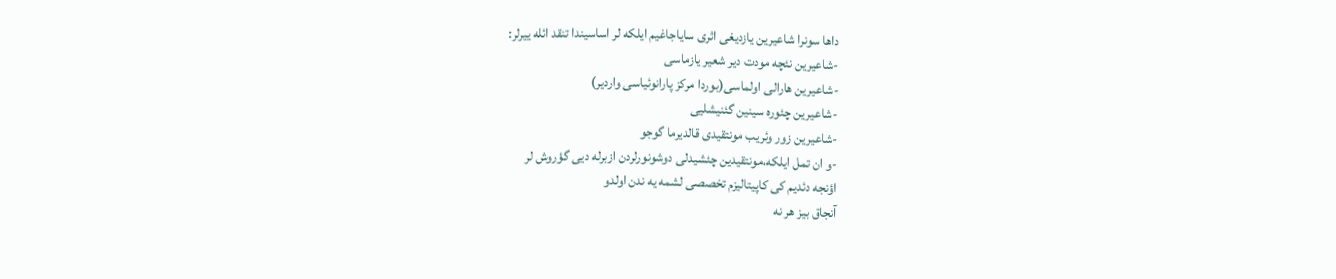داها سونرا شاعیرین یازدیغی اثری سایاجاغیم ایلکه لر اساسیندا تنقد ائله ییرلر:
-شاعیرین نئچه مودت دیر شعیر یازماسی
-شاعیرین هارالی اولماسی(بوردا مرکز پارانوئیاسی واردیر)
-شاعیرین چئوره سینین گئنیشلیی
-شاعیرین زور وئریب مونتقیدی قالدیرما گوجو
-و ان تمل ایلکه،مونتقیدین چئشیدلی دوشونورلردن ازبرله دیی گؤروش لر
اؤنجه دئدیم کی کاپیتالیزم تخصصی لشمه یه ندن اولدو
آنجاق بیز هر نه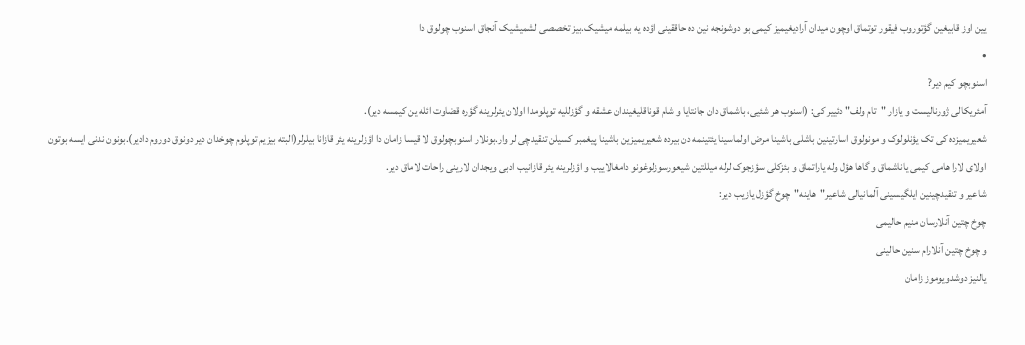یین اوز قابیغین گؤتوروب فیقور توتماق اوچون میدان آرادیغیمیز کیمی بو دوشونجه نین ده حاققینی اؤده یه بیلمه میشیک.بیز تخصصی لشمیشیک آنجاق اسنوب چولوق دا
•
اسنوبچو کیم دیر?
آمئریکالی ژورنالیست و یازار "تام ولف" دئییر کی: (اسنوب هر شئیی، باشماق دان جانتایا و شام قوناقلیغیندان عشقه و گؤزللیه توپلومدا اولان یئرلرینه گؤره قضاوت ائله ین کیمسه دیر).
شعیریمیزده کی تک یؤنلولوک و مونولوق اسارتینین باشلی باشینا مرض اولماسینا یئتینمه دن بیرده شعیریمیزین باشینا پیغمبر کسیلن تنقیدچی لر وار.بونلار اسنوبچولوق لا قیسا زامان دا اؤزلرینه یئر قازانا بیلرلر(البته بیزیم توپلوم چوخدان دیر دونوق دوروم دادیر).بونون ندنی ایسه بوتون اولای لارا هامی کیمی یاناشماق و گاها هؤل وله یاراتماق و بئزکلی سؤزجوک لرله میللتین شیعورسوزلوغونو دامغالاییب و اؤزلرینه یئر قازانیب ادبی ویجدان لارینی راحات لاماق دیر.
شاعیر و تنقیدچینین ایلگیسینی آلمانیالی شاعیر"هاینه"چوخ گؤزل یازیب دیر:
چوخ چتین آنلارسان منیم حالیمی
و چوخ چتین آنلارام سنین حالینی
یالنیز دوشدویوموز زامان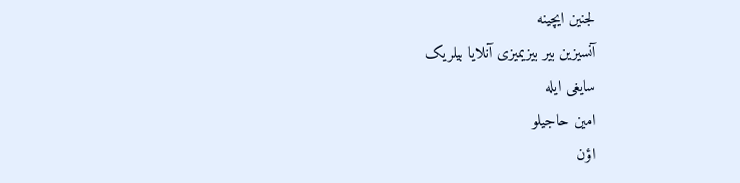لجنین ایچینه
آنسیزین بیر بیزیمیزی آنلایا بیلریک
سایغی ایله
امین حاجیلو
اؤن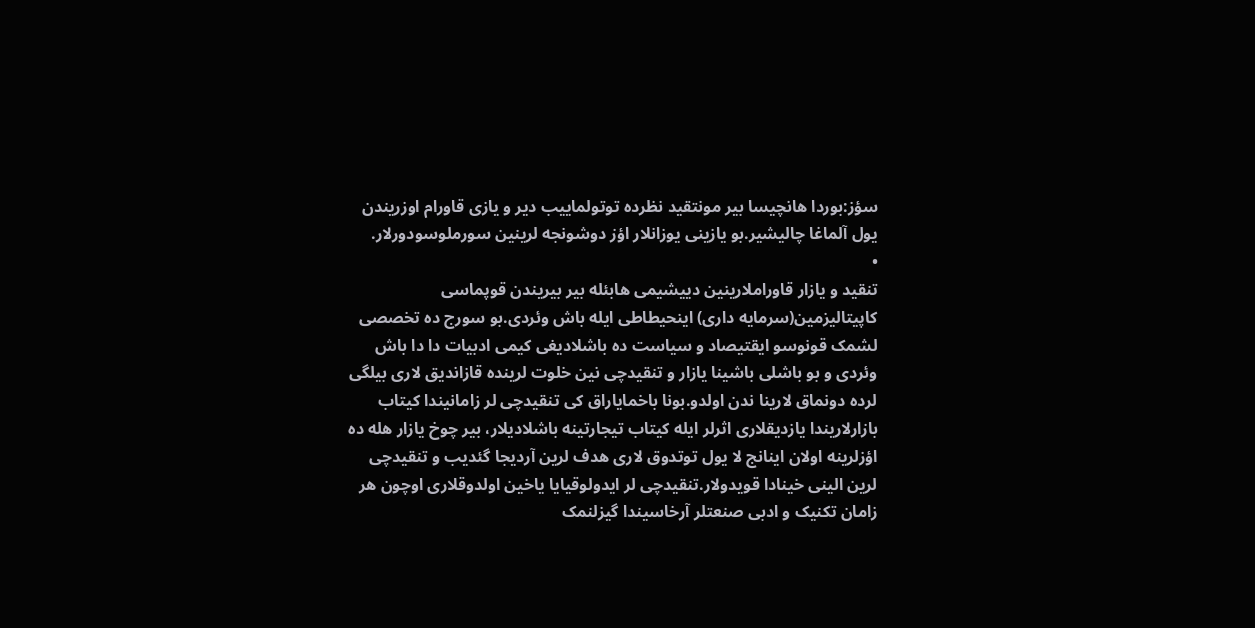سؤز:بوردا هانچیسا بیر مونتقید نظرده توتولماییب دیر و یازی قاورام اوزریندن یول آلماغا چالیشیر.بو یازینی یوزانلار اؤز دوشونجه لرینین سورملوسودورلار.
•
تنقید و یازار قاوراملارینین دییشیمی هابئله بیر بیریندن قوپماسی کاپیتالیزمین(سرمایه داری) اینحیطاطی ایله باش وئردی.بو سورج ده تخصصی لشمک قونوسو ایقتیصاد و سیاست ده باشلادیغی کیمی ادبیات دا دا باش وئردی و بو باشلی باشینا یازار و تنقیدچی نین خلوت لرینده قازاندیق لاری بیلگی لرده دونماق لارینا ندن اولدو.بونا باخمایاراق کی تنقیدچی لر زامانیندا کیتاب بازارلاریندا یازدیقلاری اثرلر ایله کیتاب تیجارتینه باشلادیلار، بیر چوخ یازار هله ده اؤزلرینه اولان اینانج لا یول توتدوق لاری هدف لرین آردیجا گئدیب و تنقیدچی لرین الینی خینادا قویدولار.تنقیدچی لر ایدولوقیایا یاخین اولدوقلاری اوچون هر زامان تکنیک و ادبی صنعتلر آرخاسیندا گیزلنمک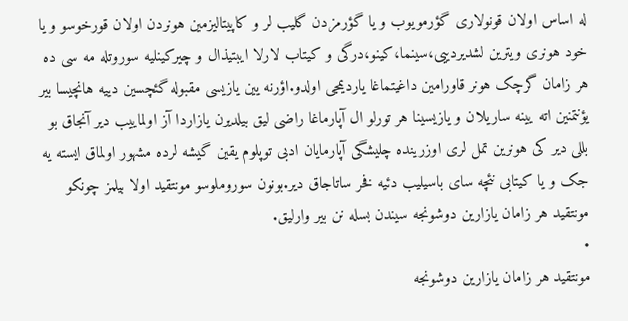له اساس اولان قونولاری گؤرمویوب و یا گؤرمزدن گلیب لر و کاپیتالیزمین هونردن اولان قورخوسو و یا خود هونری ویترین لشدیردییی،سینما،کینو،درگی و کیتاب لارلا ایبتیذال و چیرکینلیه سوروتله مه سی ده هر زامان گرچک هونر قاورامین داغیتماغا یاردیمجی اولدو.اؤرنه یین یازیسی مقبوله گئچسین دییه هانچیسا بیر یؤنتمنین اته یینه ساریلان و یازیسینا هر تورلو ال آپارماغا راضی لیق بیلدیرن یازاردا آز اولماییب دیر آنجاق بو بللی دیر کی هونرین تمل لری اوزرینده چلیشگی آپارمایان ادبی توپلوم یقین گیشه لرده مشهور اولماق ایسته یه جک و یا کیتابی نئچه سای باسیلیب دئیه فخر ساتاجاق دیر.بونون سوروملوسو مونتقید اولا بیلمز چونکو مونتقید هر زامان یازارین دوشونجه سیندن بسله نن بیر وارلیق.
•
مونتقید هر زامان یازارین دوشونجه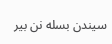سیندن بسله نن بیر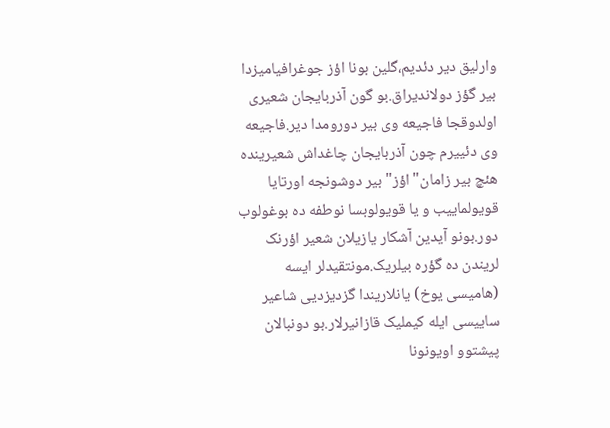وارلیق دیر دئدیم،گلین بونا اؤز جوغرافیامیزدا بیر گؤز دولاندیراق.بو گون آذربایجان شعیری اولدوقجا فاجیعه وی بیر دورومدا دیر.فاجیعه وی دئییرم چون آذربایجان چاغداش شعیرینده هئچ بیر زامان"اؤز"بیر دوشونجه اورتایا قویولماییب و یا قویولوبسا نوطفه ده بوغولوب دور.بونو آیدین آشکار یازیلان شعیر اؤرنک لریندن ده گؤره بیلریک.مونتقیدلر ایسه (هامیسی یوخ) یانلاریندا گزدیزدیی شاعیر ساییسی ایله کیملیک قازانیرلار.بو دونبالان پیشتوو اویونونا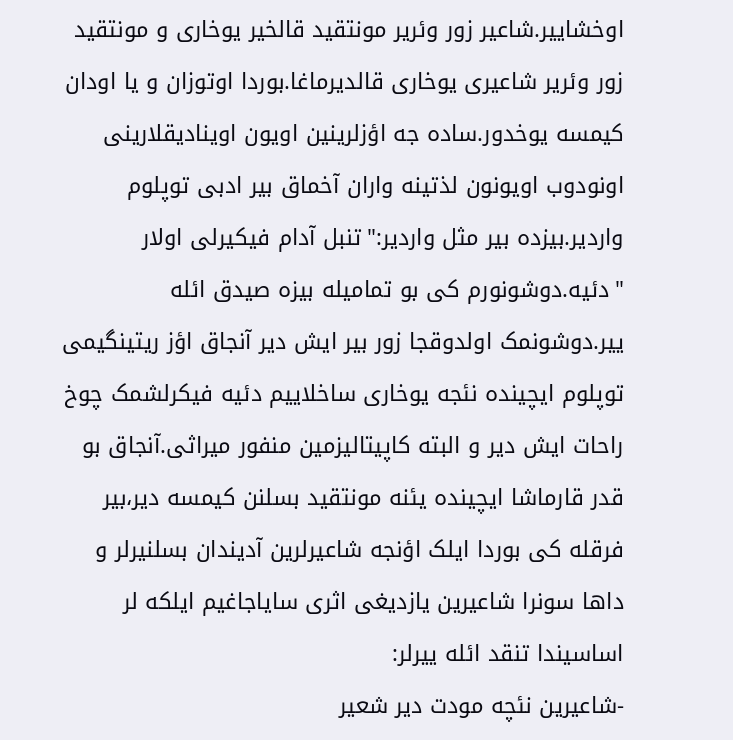اوخشاییر.شاعیر زور وئریر مونتقید قالخیر یوخاری و مونتقید زور وئریر شاعیری یوخاری قالدیرماغا.بوردا اوتوزان و یا اودان کیمسه یوخدور.ساده جه اؤزلرینین اویون اوینادیقلارینی اونودوب اویونون لذتینه واران آخماق بیر ادبی توپلوم واردیر.بیزده بیر مثل واردیر:"تنبل آدام فیکیرلی اولار "دئیه.دوشونورم کی بو تمامیله بیزه صیدق ائله ییر.دوشونمک اولدوقجا زور بیر ایش دیر آنجاق اؤز ریتینگیمی توپلوم ایچینده نئجه یوخاری ساخلاییم دئیه فیکرلشمک چوخ راحات ایش دیر و البته کاپیتالیزمین منفور میراثی.آنجاق بو قدر قارماشا ایچینده یئنه مونتقید بسلنن کیمسه دیر،بیر فرقله کی بوردا ایلک اؤنجه شاعیرلرین آدیندان بسلنیرلر و داها سونرا شاعیرین یازدیغی اثری سایاجاغیم ایلکه لر اساسیندا تنقد ائله ییرلر:
-شاعیرین نئچه مودت دیر شعیر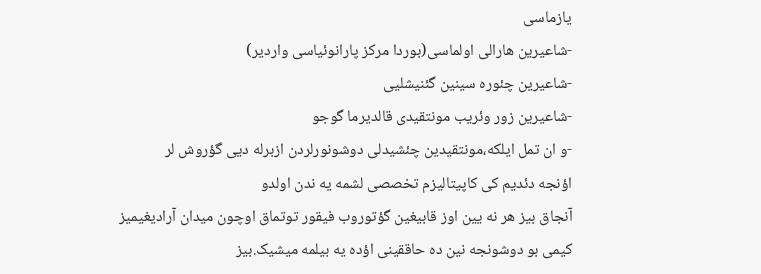یازماسی
-شاعیرین هارالی اولماسی(بوردا مرکز پارانوئیاسی واردیر)
-شاعیرین چئوره سینین گئنیشلیی
-شاعیرین زور وئریب مونتقیدی قالدیرما گوجو
-و ان تمل ایلکه،مونتقیدین چئشیدلی دوشونورلردن ازبرله دیی گؤروش لر
اؤنجه دئدیم کی کاپیتالیزم تخصصی لشمه یه ندن اولدو
آنجاق بیز هر نه یین اوز قابیغین گؤتوروب فیقور توتماق اوچون میدان آرادیغیمیز کیمی بو دوشونجه نین ده حاققینی اؤده یه بیلمه میشیک.بیز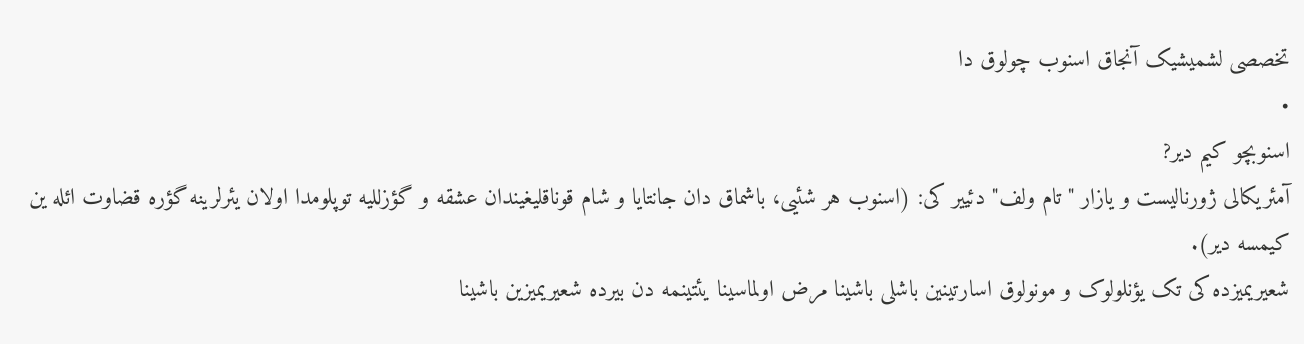تخصصی لشمیشیک آنجاق اسنوب چولوق دا
•
اسنوبچو کیم دیر?
آمئریکالی ژورنالیست و یازار "تام ولف" دئییر کی: (اسنوب هر شئیی، باشماق دان جانتایا و شام قوناقلیغیندان عشقه و گؤزللیه توپلومدا اولان یئرلرینه گؤره قضاوت ائله ین کیمسه دیر).
شعیریمیزده کی تک یؤنلولوک و مونولوق اسارتینین باشلی باشینا مرض اولماسینا یئتینمه دن بیرده شعیریمیزین باشینا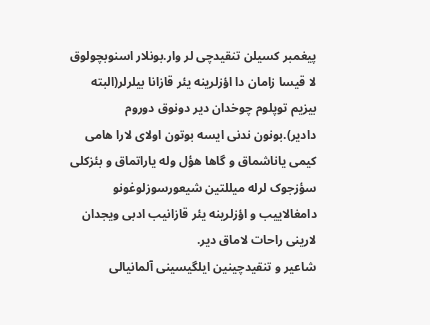پیغمبر کسیلن تنقیدچی لر وار.بونلار اسنوبچولوق لا قیسا زامان دا اؤزلرینه یئر قازانا بیلرلر(البته بیزیم توپلوم چوخدان دیر دونوق دوروم دادیر).بونون ندنی ایسه بوتون اولای لارا هامی کیمی یاناشماق و گاها هؤل وله یاراتماق و بئزکلی سؤزجوک لرله میللتین شیعورسوزلوغونو دامغالاییب و اؤزلرینه یئر قازانیب ادبی ویجدان لارینی راحات لاماق دیر.
شاعیر و تنقیدچینین ایلگیسینی آلمانیالی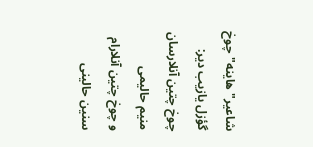شاعیر"هاینه"چوخ گؤزل یازیب دیر:
چوخ چتین آنلارسان منیم حالیمی
و چوخ چتین آنلارام سنین حالینی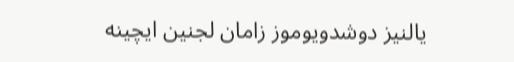یالنیز دوشدویوموز زامان لجنین ایچینه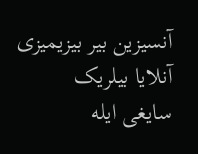آنسیزین بیر بیزیمیزی آنلایا بیلریک
سایغی ایله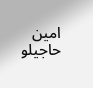امین حاجیلو